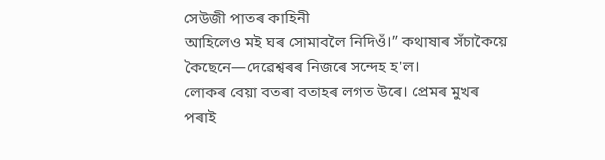সেউজী পাতৰ কাহিনী
আহিলেও মই ঘৰ সোমাবলৈ নিদিওঁ।” কথাষাৰ সঁচাকৈয়ে
কৈছেনে—দেৱেশ্বৰৰ নিজৰে সন্দেহ হ'ল।
লোকৰ বেয়া বতৰা বতাহৰ লগত উৰে। প্ৰেমৰ মুখৰ
পৰাই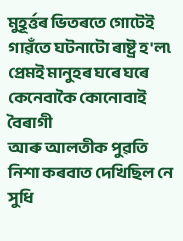মুহূৰ্ত্তৰ ভিতৰতে গোটেই গাৱঁতে ঘটনাটো ৰাষ্ট্ৰ হ'ল৷
প্ৰেমই মানুহৰ ঘৰে ঘৰে কেনেবাকৈ কোনোবাই বৈৰাগী
আৰু আলতীক পুৱতি নিশা কৰবাত দেখিছিল নে সুধি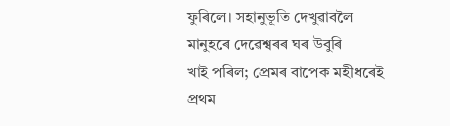ফুৰিলে। সহানুভূতি দেখুৱাবলৈ মানুহৰে দেৱেশ্বৰৰ ঘৰ উবুৰি
খাই পৰিল; প্ৰেমৰ বাপেক মহীধৰেই প্ৰথম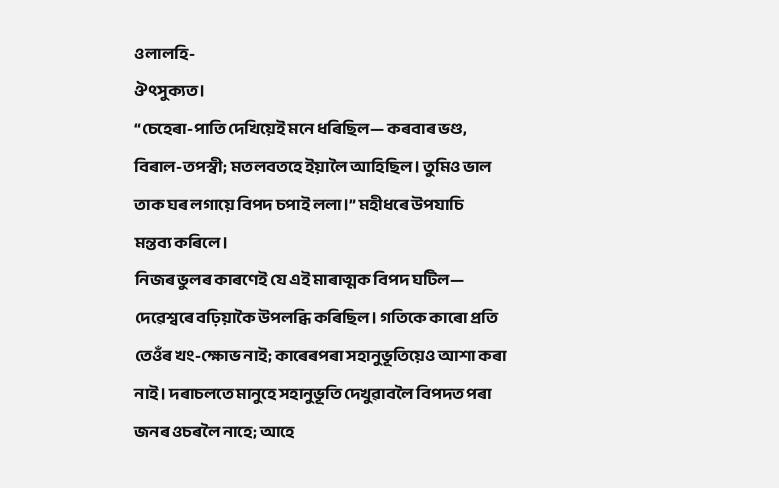ওলালহি-
ঔৎসুক্যত।
“চেহেৰা-পাতি দেখিয়েই মনে ধৰিছিল— কৰবাৰ ভণ্ড,
বিৰাল-তপস্বী; মতলবতহে ইয়ালৈ আহিছিল। তুমিও ভাল
তাক ঘৰ লগায়ে বিপদ চপাই ললা।” মহীধৰে উপযাচি
মন্তব্য কৰিলে।
নিজৰ ভুলৰ কাৰণেই যে এই মাৰাত্মক বিপদ ঘটিল—
দেৱেশ্বৰে বঢ়িয়াকৈ উপলব্ধি কৰিছিল। গতিকে কাৰো প্ৰতি
তেওঁৰ খং-ক্ষোভ নাই; কাৰেৰপৰা সহানুভূতিয়েও আশা কৰা
নাই। দৰাচলতে মানুহে সহানুভূতি দেখুৱাবলৈ বিপদত পৰা
জনৰ ওচৰলৈ নাহে; আহে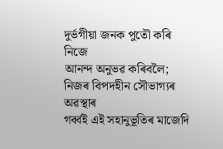দুৰ্ভগীয়া জনক পুতৌ কৰি নিজে
আনন্দ অনুভৱ কৰিবলৈ; নিজৰ বিপদহীন সৌভাগ্যৰ অৱস্থাৰ
গৰ্ব্বই এই সহানুভূতিৰ মাজেদি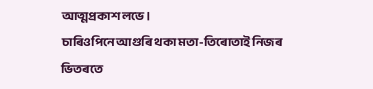আত্মপ্ৰকাশ লভে।
চাৰিওপিনে আগুৰি থকা মতা-তিৰোতাই নিজৰ ভিতৰতে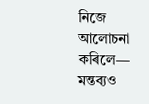নিজে আলোচনা কৰিলে— মন্তব্যও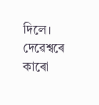দিলে। দেৱেশ্বৰে কাৰো